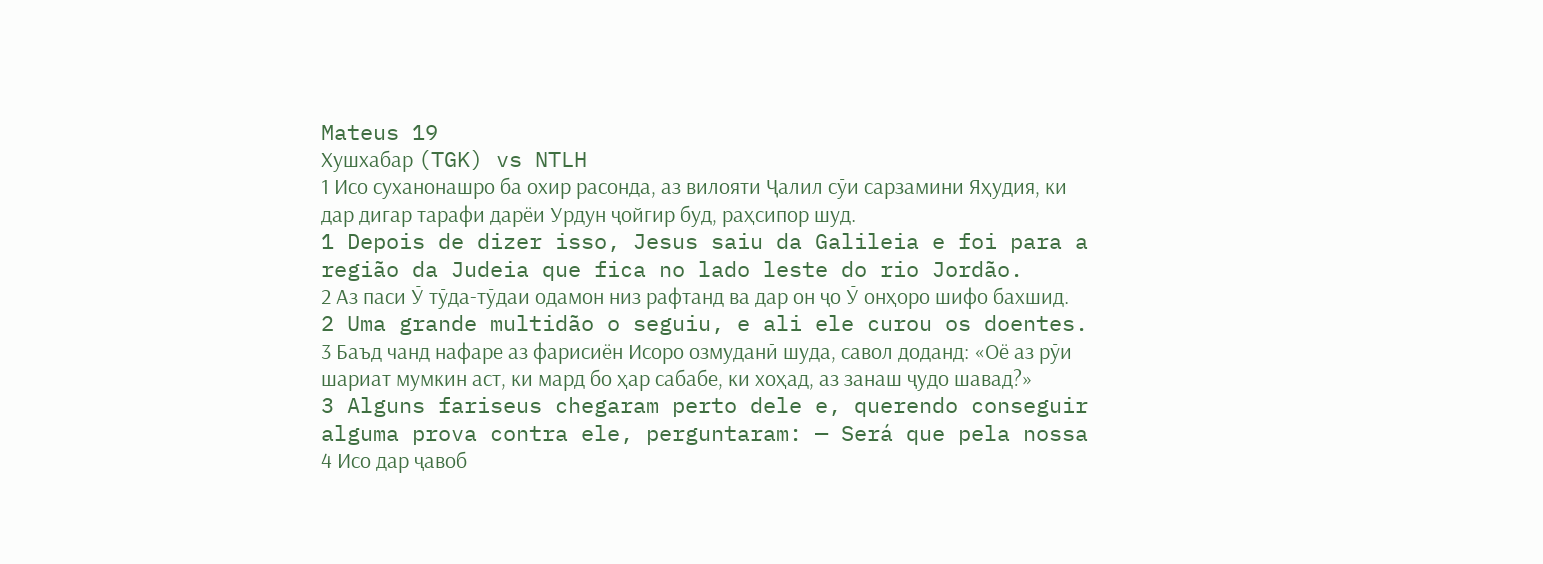Mateus 19
Хушхабар (TGK) vs NTLH
1 Исо суханонашро ба охир расонда, аз вилояти Ҷалил сӯи сарзамини Яҳудия, ки дар дигар тарафи дарёи Урдун ҷойгир буд, раҳсипор шуд.
1 Depois de dizer isso, Jesus saiu da Galileia e foi para a região da Judeia que fica no lado leste do rio Jordão.
2 Аз паси Ӯ тӯда-тӯдаи одамон низ рафтанд ва дар он ҷо Ӯ онҳоро шифо бахшид.
2 Uma grande multidão o seguiu, e ali ele curou os doentes.
3 Баъд чанд нафаре аз фарисиён Исоро озмуданӣ шуда, савол доданд: «Оё аз рӯи шариат мумкин аст, ки мард бо ҳар сабабе, ки хоҳад, аз занаш ҷудо шавад?»
3 Alguns fariseus chegaram perto dele e, querendo conseguir alguma prova contra ele, perguntaram: — Será que pela nossa
4 Исо дар ҷавоб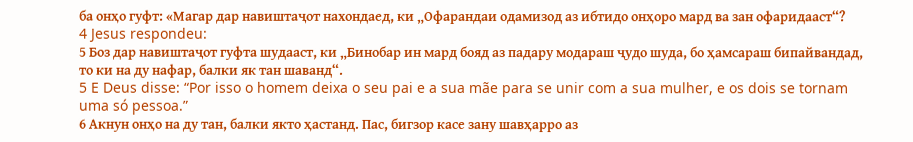ба онҳо гуфт: «Магар дар навиштаҷот нахондаед, ки „Офарандаи одамизод аз ибтидо онҳоро мард ва зан офаридааст“?
4 Jesus respondeu:
5 Боз дар навиштаҷот гуфта шудааст, ки „Бинобар ин мард бояд аз падару модараш ҷудо шуда, бо ҳамсараш бипайвандад, то ки на ду нафар, балки як тан шаванд“.
5 E Deus disse: “Por isso o homem deixa o seu pai e a sua mãe para se unir com a sua mulher, e os dois se tornam uma só pessoa.”
6 Акнун онҳо на ду тан, балки якто ҳастанд. Пас, бигзор касе зану шавҳарро аз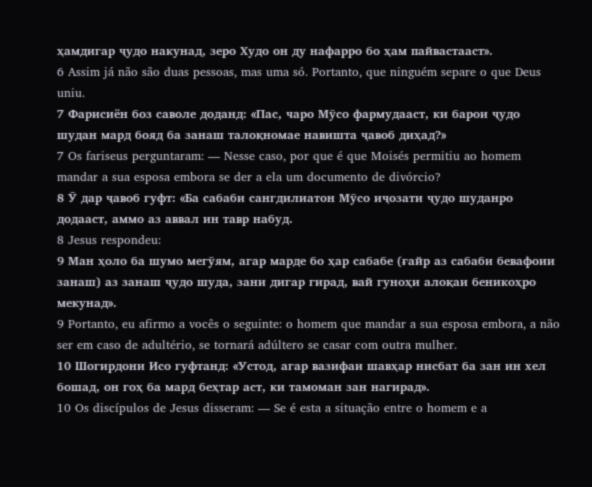ҳамдигар ҷудо накунад, зеро Худо он ду нафарро бо ҳам пайвастааст».
6 Assim já não são duas pessoas, mas uma só. Portanto, que ninguém separe o que Deus uniu.
7 Фарисиён боз саволе доданд: «Пас, чаро Мӯсо фармудааст, ки барои ҷудо шудан мард бояд ба занаш талоқномае навишта ҷавоб диҳад?»
7 Os fariseus perguntaram: — Nesse caso, por que é que Moisés permitiu ao homem mandar a sua esposa embora se der a ela um documento de divórcio?
8 Ӯ дар ҷавоб гуфт: «Ба сабаби сангдилиатон Мӯсо иҷозати ҷудо шуданро додааст, аммо аз аввал ин тавр набуд.
8 Jesus respondeu:
9 Ман ҳоло ба шумо мегӯям, агар марде бо ҳар сабабе (ғайр аз сабаби бевафоии занаш) аз занаш ҷудо шуда, зани дигар гирад, вай гуноҳи алоқаи беникоҳро мекунад».
9 Portanto, eu afirmo a vocês o seguinte: o homem que mandar a sua esposa embora, a não ser em caso de adultério, se tornará adúltero se casar com outra mulher.
10 Шогирдони Исо гуфтанд: «Устод, агар вазифаи шавҳар нисбат ба зан ин хел бошад, он гоҳ ба мард беҳтар аст, ки тамоман зан нагирад».
10 Os discípulos de Jesus disseram: — Se é esta a situação entre o homem e a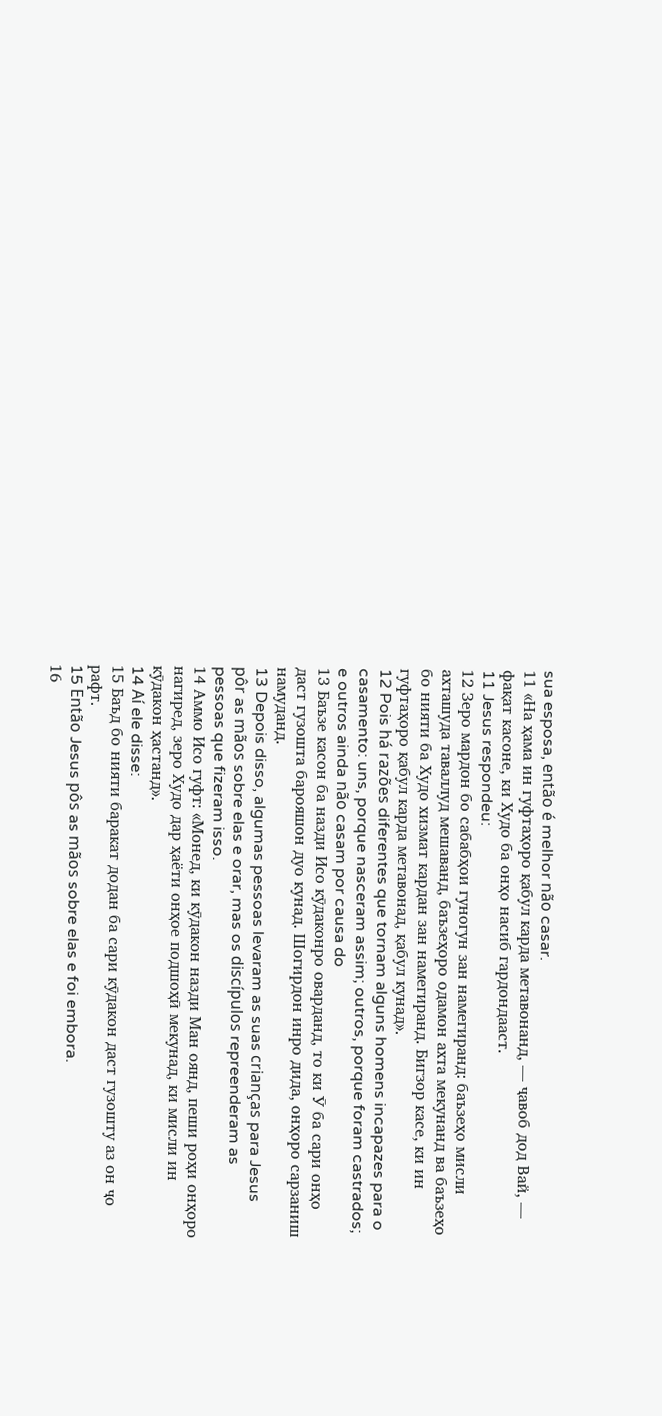sua esposa, então é melhor não casar.
11 «На ҳама ин гуфтаҳоро қабул карда метавонанд, — ҷавоб дод Вай, — фақат касоне, ки Худо ба онҳо насиб гардондааст.
11 Jesus respondeu:
12 Зеро мардон бо сабабҳои гуногун зан намегиранд: баъзеҳо мисли ахташуда таваллуд мешаванд, баъзеҳоро одамон ахта мекунанд ва баъзеҳо бо нияти ба Худо хизмат кардан зан намегиранд. Бигзор касе, ки ин гуфтаҳоро қабул карда метавонад, қабул кунад».
12 Pois há razões diferentes que tornam alguns homens incapazes para o casamento: uns, porque nasceram assim; outros, porque foram castrados; e outros ainda não casam por causa do
13 Баъзе касон ба назди Исо кӯдаконро оварданд, то ки Ӯ ба сари онҳо даст гузошта барояшон дуо кунад. Шогирдон инро дида, онҳоро сарзаниш намуданд.
13 Depois disso, algumas pessoas levaram as suas crianças para Jesus pôr as mãos sobre elas e orar, mas os discípulos repreenderam as pessoas que fizeram isso.
14 Аммо Исо гуфт: «Монед, ки кӯдакон назди Ман оянд, пеши роҳи онҳоро нагиред, зеро Худо дар ҳаёти онҳое подшоҳӣ мекунад, ки мисли ин кӯдакон ҳастанд».
14 Aí ele disse:
15 Баъд бо нияти баракат додан ба сари кӯдакон даст гузошту аз он ҷо рафт.
15 Então Jesus pôs as mãos sobre elas e foi embora.
16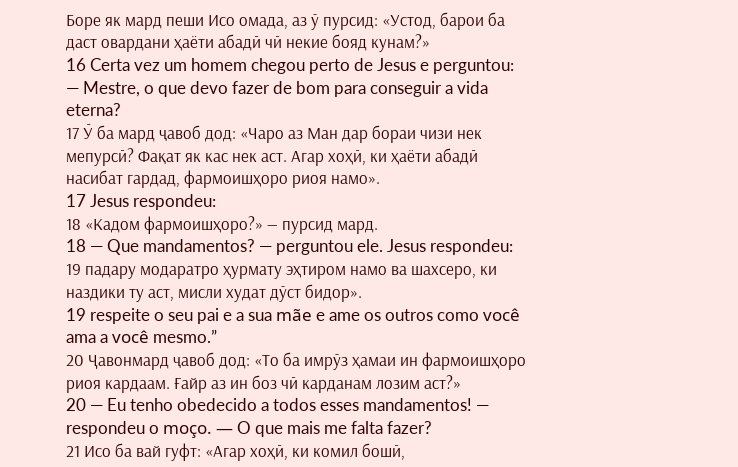Боре як мард пеши Исо омада, аз ӯ пурсид: «Устод, барои ба даст овардани ҳаёти абадӣ чӣ некие бояд кунам?»
16 Certa vez um homem chegou perto de Jesus e perguntou: — Mestre, o que devo fazer de bom para conseguir a vida eterna?
17 Ӯ ба мард ҷавоб дод: «Чаро аз Ман дар бораи чизи нек мепурсӣ? Фақат як кас нек аст. Агар хоҳӣ, ки ҳаёти абадӣ насибат гардад, фармоишҳоро риоя намо».
17 Jesus respondeu:
18 «Кадом фармоишҳоро?» — пурсид мард.
18 — Que mandamentos? — perguntou ele. Jesus respondeu:
19 падару модаратро ҳурмату эҳтиром намо ва шахсеро, ки наздики ту аст, мисли худат дӯст бидор».
19 respeite o seu pai e a sua mãe e ame os outros como você ama a você mesmo.”
20 Ҷавонмард ҷавоб дод: «То ба имрӯз ҳамаи ин фармоишҳоро риоя кардаам. Ғайр аз ин боз чӣ карданам лозим аст?»
20 — Eu tenho obedecido a todos esses mandamentos! — respondeu o moço. — O que mais me falta fazer?
21 Исо ба вай гуфт: «Агар хоҳӣ, ки комил бошӣ,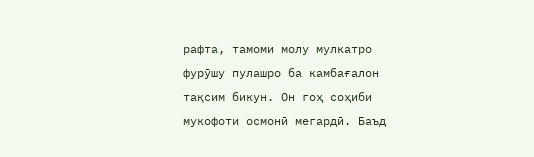рафта, тамоми молу мулкатро фурӯшу пулашро ба камбағалон тақсим бикун. Он гоҳ соҳиби мукофоти осмонӣ мегардӣ. Баъд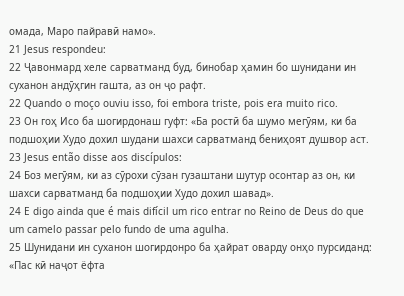омада, Маро пайравӣ намо».
21 Jesus respondeu:
22 Ҷавонмард хеле сарватманд буд, бинобар ҳамин бо шунидани ин суханон андӯҳгин гашта, аз он ҷо рафт.
22 Quando o moço ouviu isso, foi embora triste, pois era muito rico.
23 Он гоҳ Исо ба шогирдонаш гуфт: «Ба ростӣ ба шумо мегӯям, ки ба подшоҳии Худо дохил шудани шахси сарватманд бениҳоят душвор аст.
23 Jesus então disse aos discípulos:
24 Боз мегӯям, ки аз сӯрохи сӯзан гузаштани шутур осонтар аз он, ки шахси сарватманд ба подшоҳии Худо дохил шавад».
24 E digo ainda que é mais difícil um rico entrar no Reino de Deus do que um camelo passar pelo fundo de uma agulha.
25 Шунидани ин суханон шогирдонро ба ҳайрат оварду онҳо пурсиданд: «Пас кӣ наҷот ёфта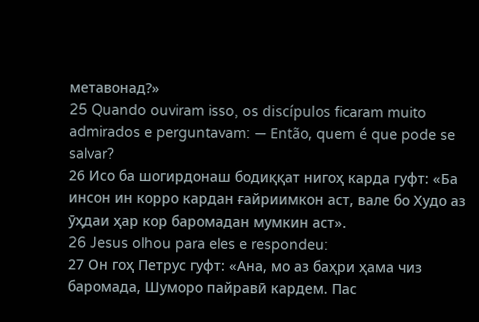метавонад?»
25 Quando ouviram isso, os discípulos ficaram muito admirados e perguntavam: — Então, quem é que pode se salvar?
26 Исо ба шогирдонаш бодиққат нигоҳ карда гуфт: «Ба инсон ин корро кардан ғайриимкон аст, вале бо Худо аз ӯҳдаи ҳар кор баромадан мумкин аст».
26 Jesus olhou para eles e respondeu:
27 Он гоҳ Петрус гуфт: «Ана, мо аз баҳри ҳама чиз баромада, Шуморо пайравӣ кардем. Пас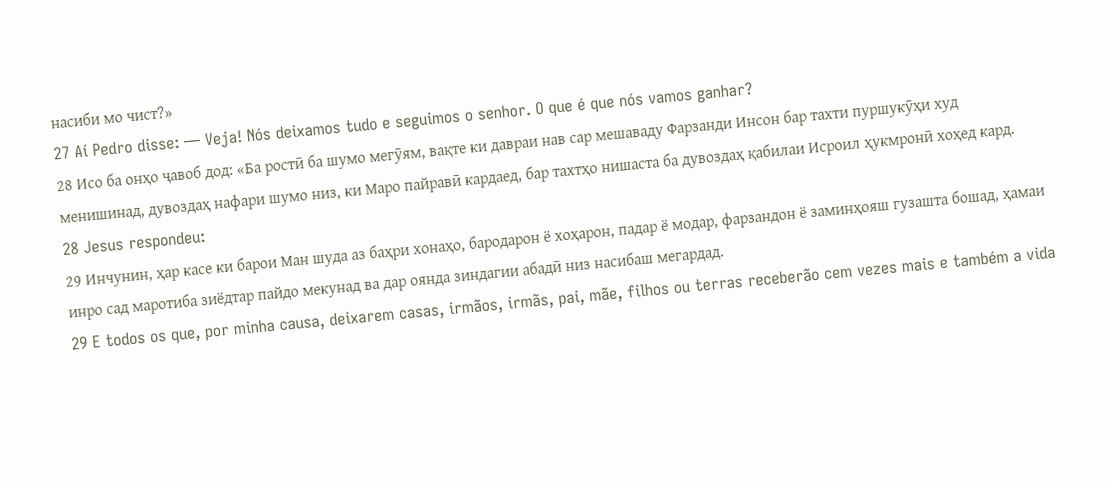насиби мо чист?»
27 Aí Pedro disse: — Veja! Nós deixamos tudo e seguimos o senhor. O que é que nós vamos ganhar?
28 Исо ба онҳо ҷавоб дод: «Ба ростӣ ба шумо мегӯям, вақте ки давраи нав сар мешаваду Фарзанди Инсон бар тахти пуршукӯҳи худ менишинад, дувоздаҳ нафари шумо низ, ки Маро пайравӣ кардаед, бар тахтҳо нишаста ба дувоздаҳ қабилаи Исроил ҳукмронӣ хоҳед кард.
28 Jesus respondeu:
29 Инчунин, ҳар касе ки барои Ман шуда аз баҳри хонаҳо, бародарон ё хоҳарон, падар ё модар, фарзандон ё заминҳояш гузашта бошад, ҳамаи инро сад маротиба зиёдтар пайдо мекунад ва дар оянда зиндагии абадӣ низ насибаш мегардад.
29 E todos os que, por minha causa, deixarem casas, irmãos, irmãs, pai, mãe, filhos ou terras receberão cem vezes mais e também a vida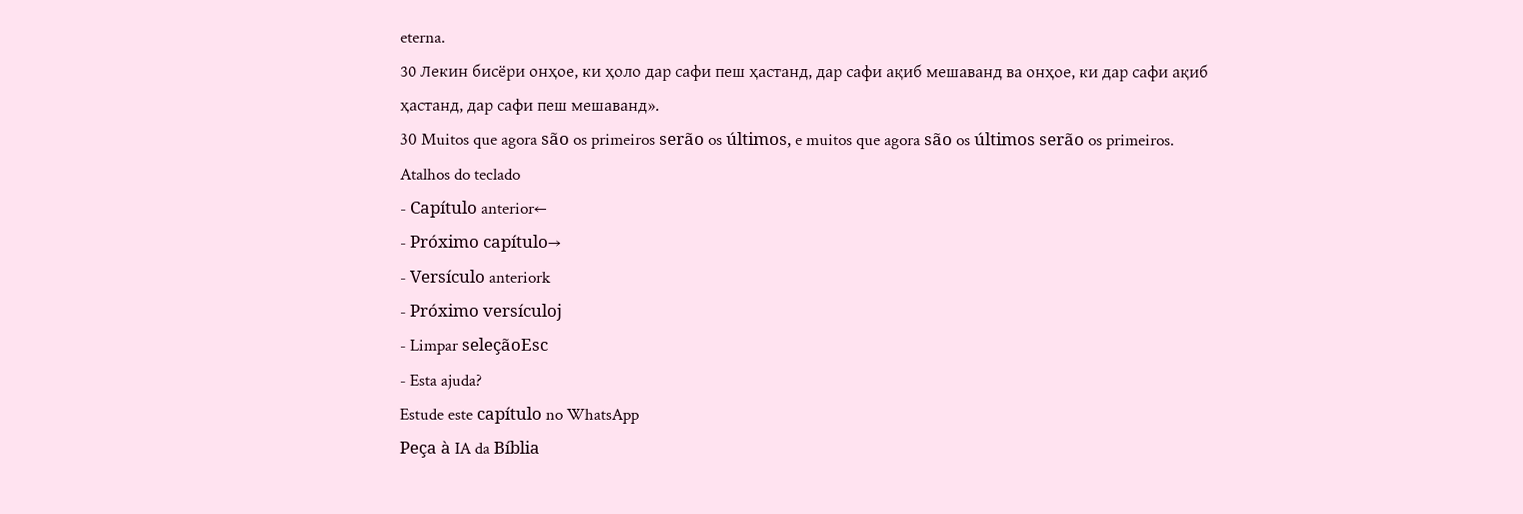eterna.
30 Лекин бисёри онҳое, ки ҳоло дар сафи пеш ҳастанд, дар сафи ақиб мешаванд ва онҳое, ки дар сафи ақиб ҳастанд, дар сафи пеш мешаванд».
30 Muitos que agora são os primeiros serão os últimos, e muitos que agora são os últimos serão os primeiros.
Atalhos do teclado
- Capítulo anterior←
- Próximo capítulo→
- Versículo anteriork
- Próximo versículoj
- Limpar seleçãoEsc
- Esta ajuda?
Estude este capítulo no WhatsApp
Peça à IA da Bíblia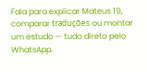Fala para explicar Mateus 19, comparar traduções ou montar um estudo — tudo direto pelo WhatsApp.